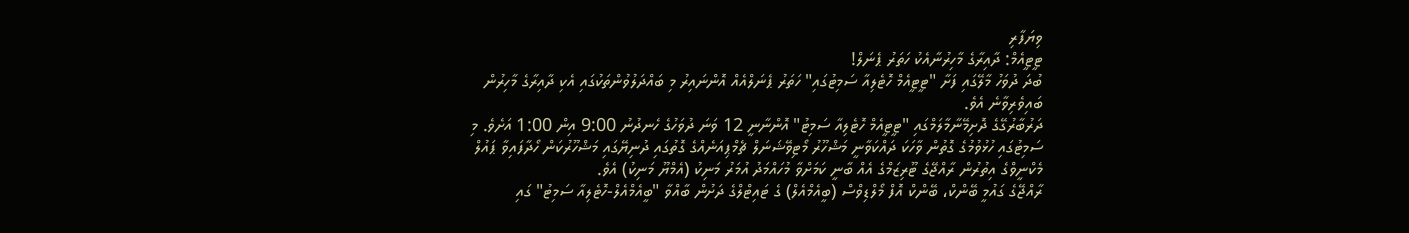ވިޔަފާރި
ޓީޓީއެމް: ދާއިރާގެ މާހިރުނާއެކު ހަތަރު ޕެނަލް!
ބުދަ ދުވަހު މާލޭގައި ފަށާ "ޓީޓީއެމް ހޮޓެލިއާ ސަމިޓުގައި" ހަތަރު ޕެނަލްއެއް އޮންނައިރު މި ބައްދަލުވުންތަކުގައި އެކި ދާއިރާގެ މާހިރުން ބައިވެރިވާނެ އެވެ.
ދަރުބާރުގޭގެ ދޮށިމޭނާމާލަމްގައި "ޓީޓީއެމް ހޮޓެލިއާ ސަމިޓު" އޮންނާނީ 12 ވަނަ ދުވަހުގެ ހެނދުނު 9:00 އިން 1:00 އަށެވެ. މި ސަމިޓުގައި ހުޅުވުމުގެ ގޮތުން ވާހަކަ ދައްކަވާނީ މަޝްހޫރު މޯޓިވޭޝަނަލް ޗެމްޕިއަނެއްގެ ގޮތުގައި ދުނިޔޭގައި މަޝްހޫރުކަން ހޯދާފައިވާ ޕައުލް މެކްނީވްގެ އިތުރުން ރާއްޖޭގެ ޓޫރިޒަމްގެ އެއް ބާނީ ކަމަށްވާ މުހައްމަދު އުމަރު މަނިކު (އެމްޔޫ މަނިކު) އެވެ.
ރާއްޖޭގެ ގައުމީ ބޭންކް، ބޭންކް އޮފް މޯލްޑިވްސް (ބީއެމްއެލް) ގެ ޓައިޓްލްގެ ދަށުން ބާއްވާ "ބީއެމްއެލް-ހޮޓެލިއާ ސަމިޓު" ގައި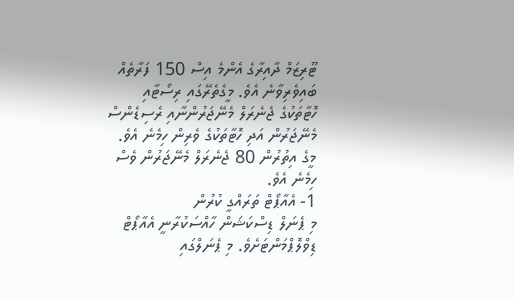ޓޫރިޒަމް ދާއިރާގެ އެންމެ އިސް 150 ފަރާތެއް ބައިވެރިވާނެ އެވެ. މީގެތެރޭގައި ރިސޯޓާއި ހޮޓާތަކުގެ ޖެނެރަލް މެނޭޖަރުންނާއި ރެސިޑެންސް މެނޭޖަރުން އަދި ހޮޓާތަކުގެ ވެރިން ހިމެނެ އެވެ. މީގެ އިތުރުން 80 ޖެނެރަލް މެނޭޖަރުން ވެސް ހިމެނެ އެވެ.
1- އެއާޕޯޓް ތަރައްގީ ކުރުން
މި ޕެނަލް ޑިސްކަޝަން ހާއްސަކުރާނީ އެއާޕޯޓް ޑިވްލޮޕްމަންޓަށެވެ. މި ޕެނަލްގައި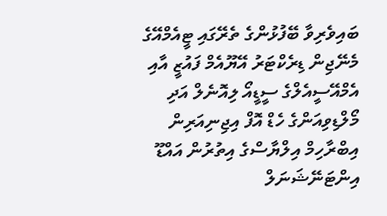ބައިވެރިވާ ބޭފުޅުންގެ ތެރޭގައި ޓީއެމްއޭގެ މެނޭޖިން ޑިރެކްޓަރު އޭޔޫއެމް ފައުޒީ އާއި އެމްއޭސީއެލްގެ ސީޑީއޯ ލިއޮނެލް އަދި މޯލްޑިވިއަންގެ ހެޑް އޮފް އިޖިނިއަރިން އިބްރާހިމް އިލްޔާސްގެ އިތުރުން އައްޑޫ އިންޓަނޭޝަނަލް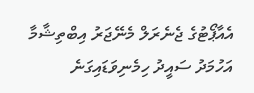އެއާޕޯޓުގެ ޖެނެރަލް މެނޭޖަރު އިބްތިޝާމާ އަހުމަދު ސައީދު ހިމެނިވަޑައިގަނެ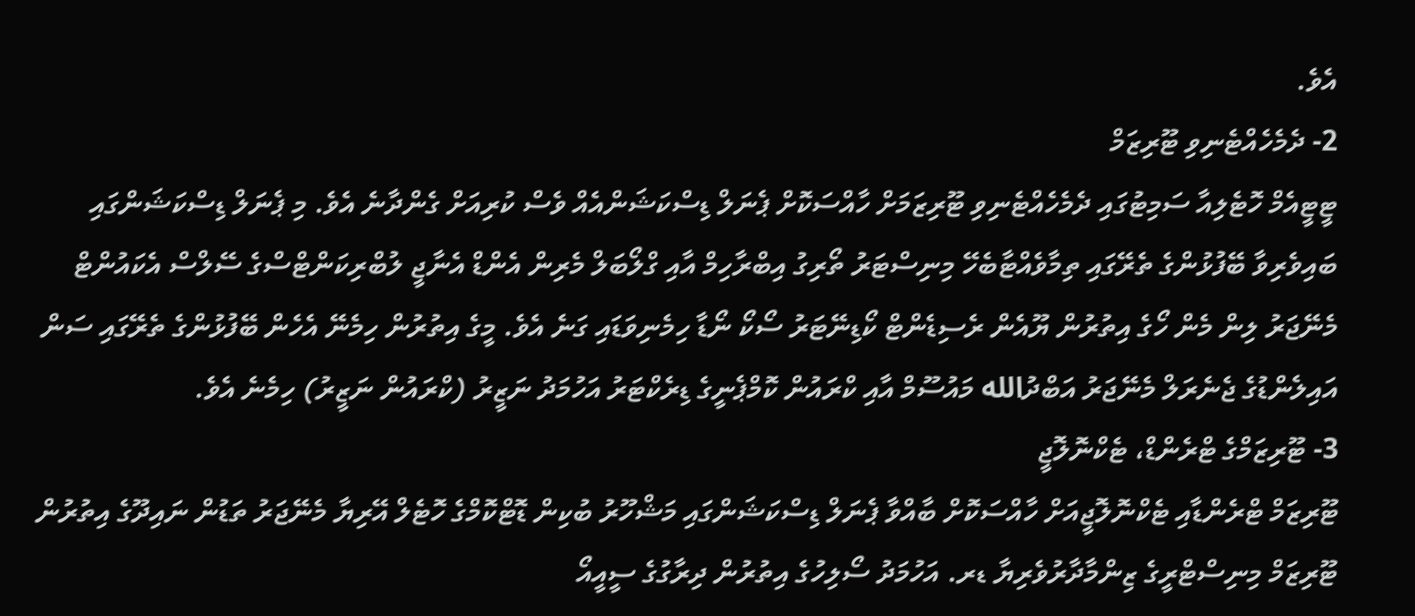އެވެ.
2- ދެމެހެއްޓެނިވި ޓޫރިޒަމް
ޓީޓީއެމް ހޮޓެލިއާ ސަމިޓުގައި ދެމެހެއްޓެނިވި ޓޫރިޒަމަށް ހާއްސަކޮށް ޕެނަލް ޑިސްކަޝަންއެއް ވެސް ކުރިއަށް ގެންދާނެ އެވެ. މި ޕެނަލް ޑިސްކަޝަންގައި ބައިވެރިވާ ބޭފުޅުންގެ ތެރޭގައި ތިމާވެއްޓާބެހޭ މިނިސްޓަރު ތޯރިގު އިބްރާހިމް އާއި ގްލޯބަލް މެރިން އެންޑް އެނާޖީ ލުބްރިކަންޓްސްގެ ސޭލްސް އެކައުންޓް މެނޭޖަރު ލިން މެން ހޯގެ އިތުރުން ޔޫއެން ރެސިޑެންޓް ކޯޑިނޭޓަރު ސޯކޯ ނޯޑާ ހިމެނިވަޑައި ގަނެ އެވެ. މީގެ އިތުރުން ހިމެނޭ އެހެން ބޭފުޅުންގެ ތެރޭގައި ސަން އައިލެންޑުގެ ޖެނެރަލް މެނޭޖަރު އަބްދުالله މައުސޫމް އާއި ކްރައުން ކޮމްޕެނީގެ ޑިރެކްޓަރު އަހުމަދު ނަޒީރު (ކްރައުން ނަޒީރު) ހިމެނެ އެވެ.
3- ޓޫރިޒަމްގެ ޓްރެންޑް، ޓެކްނޮލޮޖީ
ޓޫރިޒަމް ޓްރެންޑާއި ޓެކްނޮލޮޖީއަށް ހާއްސަކޮށް ބާއްވާ ޕެނަލް ޑިސްކަޝަންގައި މަޝްހޫރު ބުކިން ޑޮޓްކޮމްގެ ހޮޓެލް އޭރިޔާ މެނޭޖަރު ތަޑުން ނައިދޫގެ އިތުރުން ޓޫރިޒަމް މިނިސްޓްރީގެ ޒިންމާދާރުވެރިޔާ ޑރ. އަހުމަދު ސޯލިހުގެ އިތުރުން ދިރާގުގެ ސީއީއޯ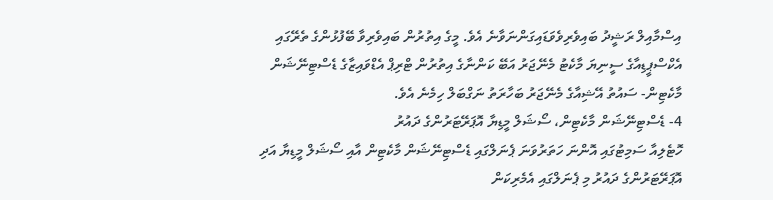އިސްމާއިލް ރަޝީދު ބައިވެރިވެވަޑައިގަންނަވާނެ އެވެ. މީގެ އިތުރުން ބައިވެރިވާ ބޭފުޅުންގެ ތެރޭގައި އެކްސްޕީޑިއާގެ ސީނިޔަ މާކެޓު މެނޭޖަރު އަބޭ ކަންނާގެ އިތުރުން ޓްރިޕް އެޑްވައިޒާގެ ޑެސްޓިނޭޝަން މާކެޓިން- ސައުތު އޭޝިއާގެ މެނޭޖަރު ބަހާރަތު ނަގްބަލް ހިމެނެ އެވެ.
4- ޑެސްޓިނޭޝަން މާކެޓިން، ސޯޝަލް މީޑިޔާ އޮޕަރޭޓަރުންގެ ދައުރު
ހޮޓެލިއާ ސަމިޓުގައި އޮންނަ ހަތަރުވަނަ ޕެނަލްގައި ޑެސްޓިނޭޝަން މާކެޓިން އާއި ސޯޝަލް މީޑިޔާ އަދި އޮޕަރޭޓަރުންގެ ދައުރު މި ޕެނަލްގައި އެމެރިކަން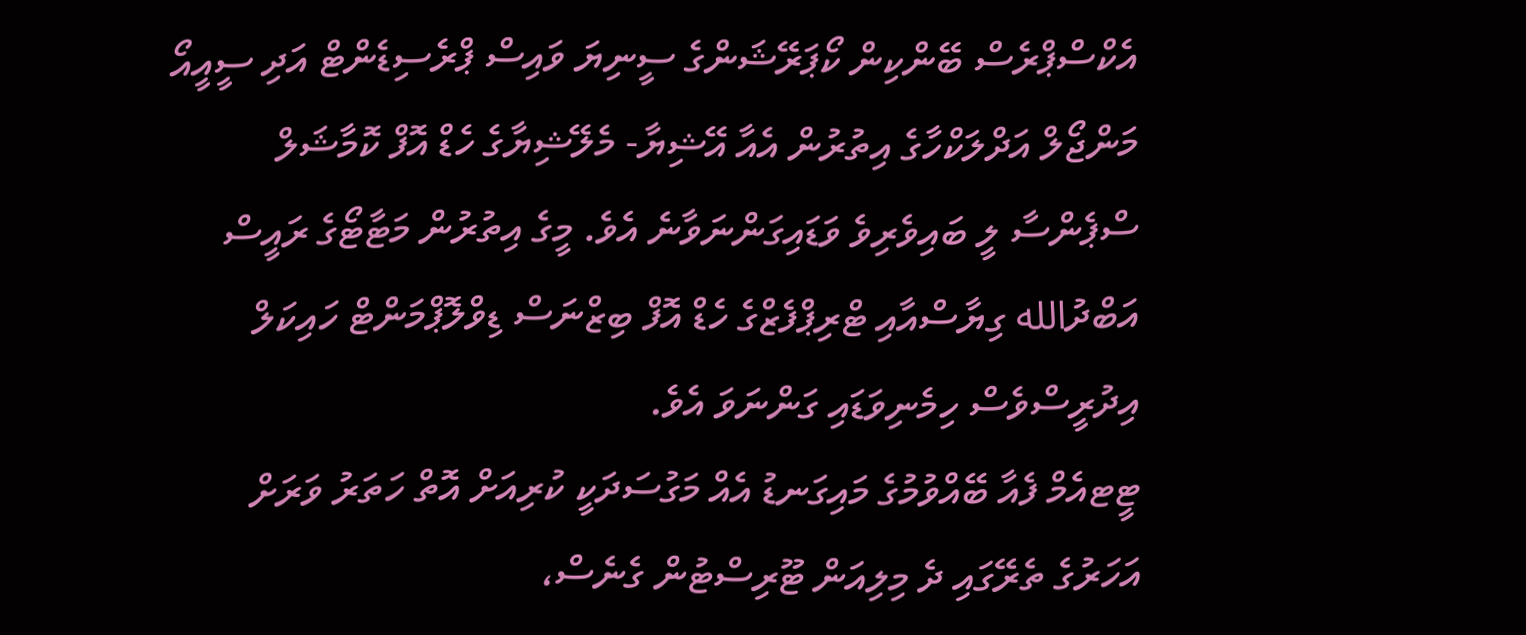އެކްސްޕްރެސް ބޭންކިން ކޯޕަރޭޝަންގެ ސީނިޔަ ވައިސް ޕްރެސިޑެންޓް އަދި ސީއީއޯ މަންޖޯލް އަދްލަކްހާގެ އިތުރުން އެއާ އޭޝިޔާ- މެލޭޝިޔާގެ ހެޑް އޮފް ކޮމާޝަލް ސްޕެންސާ ލީ ބައިވެރިވެ ވަޑައިގަންނަވާނެ އެވެ. މީގެ އިތުރުން މަޓާޓޯގެ ރައީސް އަބްދުالله ގިޔާސްއާއި ޓްރިޕްފެޒްގެ ހެޑް އޮފް ބިޒްނަސް ޑިވްލޮޕްމަންޓް ހައިކަލް އިދުރީސްވެސް ހިމެނިވަޑައި ގަންނަވަ އެވެ.
ޓީޓއެމް ފެއާ ބޭއްވުމުގެ މައިގަނޑު އެއް މަގުސަދަކީ ކުރިއަށް އޮތް ހަތަރު ވަރަށް އަހަރުގެ ތެރޭގައި ދެ މިލިއަން ޓޫރިސްޓުން ގެނެސް،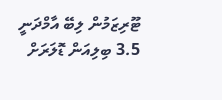ޓޫރިޒަމުން ލިބޭ އާމްދަނީ 3.5 ބިލިއަން ޑޮލަރަށް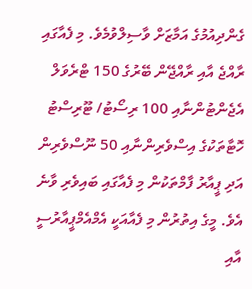ގެންދިއުމުގެ އަމާޒަށް ވާސިލްވުމެވެ. މި ފެއާގައި ރާއްޖެ އާއި ރާއްޖޭން ބޭރުގެ 150 ޓްރެވަލް އެޖެންޓުންނާއި 100 ރިސޯޓު/ ޓޫރިސްޓު ހޮޓާތަކުގެ އިސްވެރިންނާއި 50 ނޫސްވެރިން އަދި ޕީއާރު ފާމްތަކުން މި ފެއާގައި ބައިވެރި ވާނެ އެވެ. މީގެ އިތުރުން މި ފެއާއަކީ އެމްއެމްޕީއާރުސީ އާއި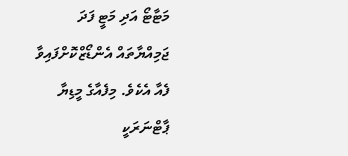މަޓާޓޯ އަދި މަޓީ ފަދަ ޖަމިއްޔާތައް އެންޑޯޒްކޮށްފައިވާ ފެއާ އެކެވެ. މިފެއާގެ މީޑިޔާ ޕާޓްނަރަކީ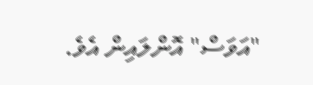"އަވަސް" އޮންލައިން އެވެ.